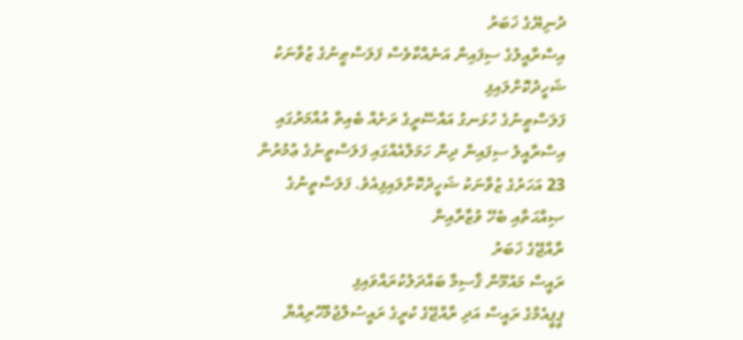ދުނިޔޭގެ ޚަބަރު
އިސްރާއީލުގެ ސިފައިން އަނެއްކާވެސް ފަލަސްޠީނުގެ ޒުވާނަކު ޝަހީދުކޮށްލައިފި
ފަލަސްޠީނުގެ ހުޅަނގު އައްސޭރީގެ ރަށެއް ބެއިތް އުއްމަރުގައި އިސްރާއީލު ސިފައިން ދިން ހަމަލާއެއްގައި ފަލަސްތީނުގެ ޢުމުރުން 23 އަހަރުގެ ޒުވާނަކު ޝަހީދުކޮށްލައިފިއެވެ. ފަލަސްތީނުގެ ޞިއްޙަތާއި ބެހޭ ވުޒާރާއިން
ރާއްޖޭގެ ޚަބަރު
ރައީސް މައުމޫން ޤާސިމާ ބައްދަލުކުރައްވައިފި
ޕީޕީއެމްގެ ރައީސް އަދި ރާއްޖޭގެ ކުރީގެ ރައީސުލްޖުމްހޫރިއްޔާ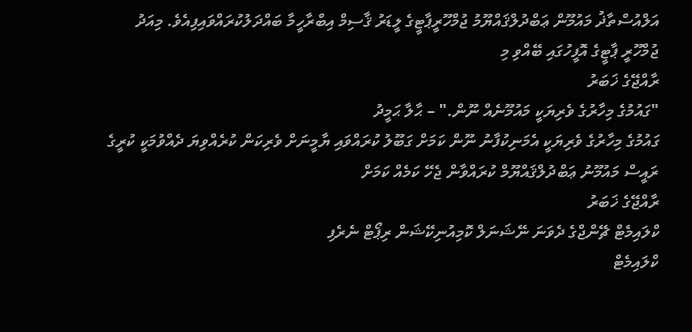އަލްއުސްތާޛު މައުމޫން ޢަބްދުލްޤައްޔޫމު ޖުމްހޫރީޕާޓީގެ ލީޑަރު ޤާސިމް އިބްރާހީމާ ބައްދަލުކުރައްވައިފިއެވެ. މިއަދު ޖުމްހޫރީ ޕާޓީގެ އޮފީހުގައި ބޭއްވި މި
ރާއްޖޭގެ ޚަބަރު
"ގައުމުގެ މިހާރުގެ ވެރިޔަކީ މައުމޫނެއް ނޫން." – ޙާލާ ޙަމީދު
ގައުމުގެ މިހާރުގެ ވެރިޔަކީ އެމަނިކުފާނު ނޫން ކަމަށް ގަބޫލު ކުރައްވައި ޔާމީނަށް ވެރިކަން ކުރެއްވިޔަ ދެއްވުމަކީ ކުރީގެ ރައީސް މައުމޫނު ޢަބްދުލްޤައްޔޫމް ކުރައްވާން ޖެހޭ ކަމެއް ކަމަށް
ރާއްޖޭގެ ޚަބަރު
ކްލައިމެޓް ޗޭންޖްގެ ދެވަނަ ނޭޝަނަލް ކޮމިއުނިކޭޝަން ރިޕޯޓް ނެރެފި
ކްލައިމެޓް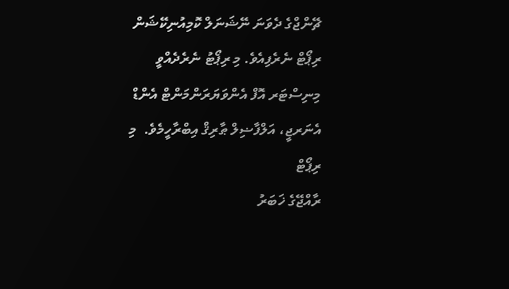ޗޭންޖްގެ ދެވަނަ ނޭޝަނަލް ކޮމިއުނިކޭޝަން ރިޕޯޓް ނެރެފިއެވެ. މި ރިޕޯޓު ނެރެދެއްވީ މިނިސްޓަރ އޮފް އެންވަޔަރަންމަންޓް އެންޑް އެނަރޖީ، އަލްފާޟިލް ޠާރިޤް އިބްރާހީމެވެ.  މި ރިޕޯޓް
ރާއްޖޭގެ ޚަބަރު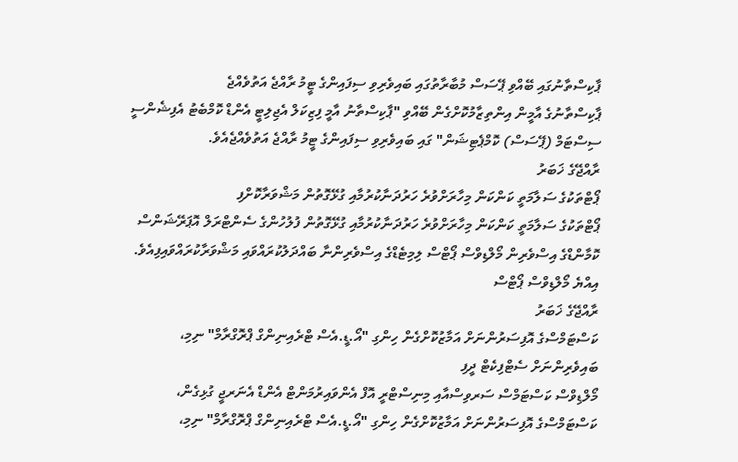ޕާކިސްތާނުގައި ބޭއްވި ޕޭސަސް މުބާރާތުގައި ބައިވެރިވި ސިފައިންގެ ޓީމު ރާއްޖެ އަތުވެއްޖެ
ޕާކިސްތާނުގެ އާމީން އިންތިޒާމުކޮށްގެން ބޭއްވި "ޕާކިސްތާނު އާމީ ފިޒިކަލް އެޖިލިޓީ އެންޑް ކޮމްބެޓު އެފިޝެންސީ ސިސްޓަމް (ޕޭސަސް) ކޮމްޕެޓިޝަން" ގައި ބައިވެރިވި ސިފައިންގެ ޓީމު ރާއްޖެ އަތުވެއްޖެއެވެ.
ރާއްޖޭގެ ޚަބަރު
ޕޯޓްތަކުގެ ސަލާމަތީ ކަންކަން މިހާރަށްވުރެ ހަރުދަނާކުރުމާއި ގުޅޭގޮތުން މަޝްވަރާކޮށްފި
ޕޯޓްތަކުގެ ސަލާމަތީ ކަންކަން މިހާރަށްވުރެ ހަރުދަނާކުރުމާއި ގުޅޭގޮތުން ފުލުހުންގެ ސެންޓްރަލް އޮޕަރޭޝަންސް ކޮމާންޑްގެ އިސްވެރިން މޯލްޑިވްސް ޕޯޓްސް ލިމިޓެޑްގެ އިސްވެރިންނާ ބައްދަލުކުރައްވައި މަޝްވަރާކުރައްވައިފިއެވެ. އިއްޔެ މޯލްޑިވްސް ޕޯޓްސް
ރާއްޖޭގެ ޚަބަރު
ކަސްޓަމްސްގެ އޮފިސަރުންނަށް އަމާޒުކޮށްގެން ހިންގި "އޯ.ޑީ.އެސް ޓްރެއިނިންގް ޕްރޮގްރާމް" ނިމި، ބައިވެރިންނަށް ސެޓްފިކެޓް ދީފި
މޯލްޑިވްސް ކަސްޓަމްސް ސަރވިސްއާއި މިނިސްޓްރީ އޮފް އެންވައިރުމަންޓް އެންޑް އެނަރޖީ ގުޅިގެން، ކަސްޓަމްސްގެ އޮފިސަރުންނަށް އަމާޒުކޮށްގެން ހިންގި "އޯ.ޑީ.އެސް ޓްރެއިނިންގް ޕްރޮގްރާމް" ނިމި،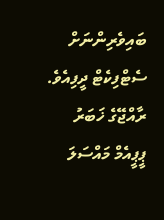ބައިވެރިންނަށް ސެޓްފިކެޓް ދީފިއެވެ.
ރާއްޖޭގެ ޚަބަރު
ޕީޕީއެމް މައްސަލަ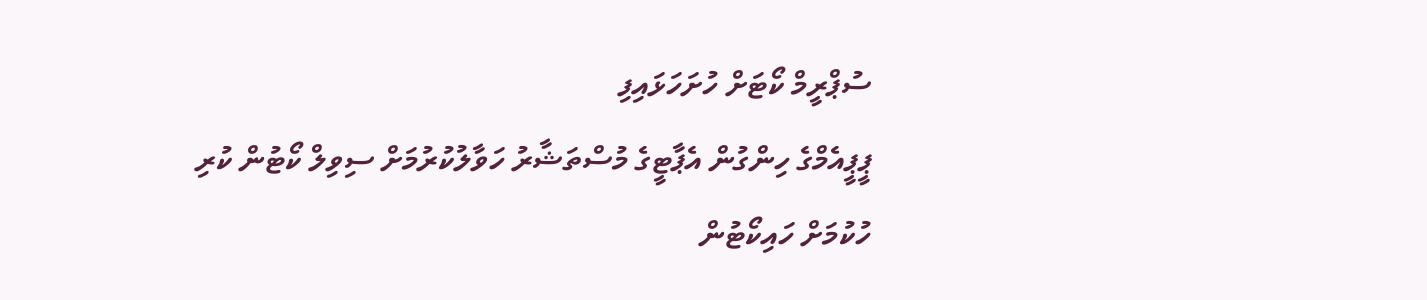ސުޕްރީމް ކޯޓަށް ހުށަހަޅައިފި
ޕީޕީއެމްގެ ހިންގުން އެޕާޓީގެ މުސްތަޝާރު ހަވާލުކުރުމަށް ސިވިލް ކޯޓުން ކުރި ހުކުމަށް ހައިކޯޓުން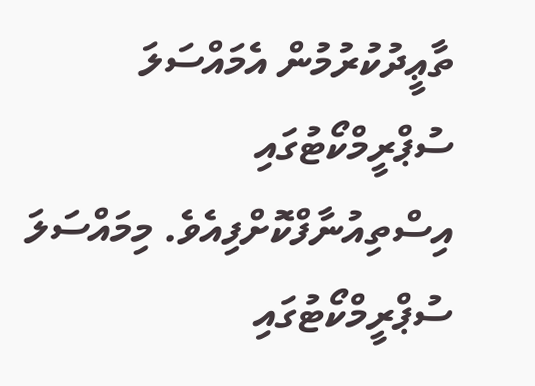ތާޢީދުކުރުމުން އެމައްސަލަ ސުޕްރީމްކޯޓުގައި އިސްތިއުނާފްކޮށްފިއެވެ. މިމައްސަލަ ސުޕްރީމްކޯޓުގައި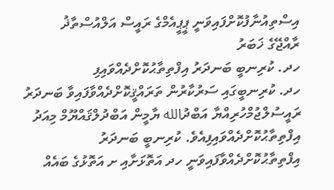އިސްތިއުނާފުކޮށްފައިވަނީ ޕީޕީއެމްގެ ރައީސް އަލްއުސްތާޛު
ރާއްޖޭގެ ޚަބަރު
ހދ. ކުރިނބީ ބަނދަރު އިފްތިތާޙުކޮށްދެއްވައިފި
ހދ. ކުރިނބީގައި ސަރުކާރުން ތަރައްޤީކޮށްދެއްވާފައިވާ ބަނދަރު ރައީސުލްޖުމްހުރިއްޔާ އަބްދުالله ޔާމީން އަބްދުލްޤައްޔޫމް މިއަދު އިފްތިތާޙުކޮށްދެއްވައިފިއެވެ. ކުރިނބީ ބަނދަރު އިފްތިތާޙުކޮށްދެއްވާފައިވަނީ ހދ އަތޮޅަށާއި ށ އަތޮޅުގެ ބައެއް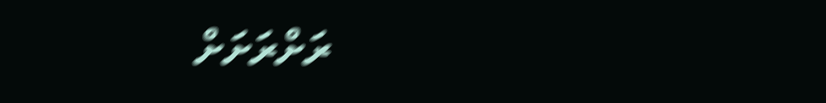ރަށްރަށަށް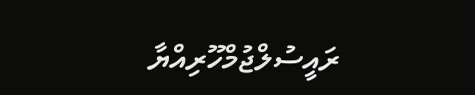ރައީސުލްޖުމްހޫރިއްޔާ